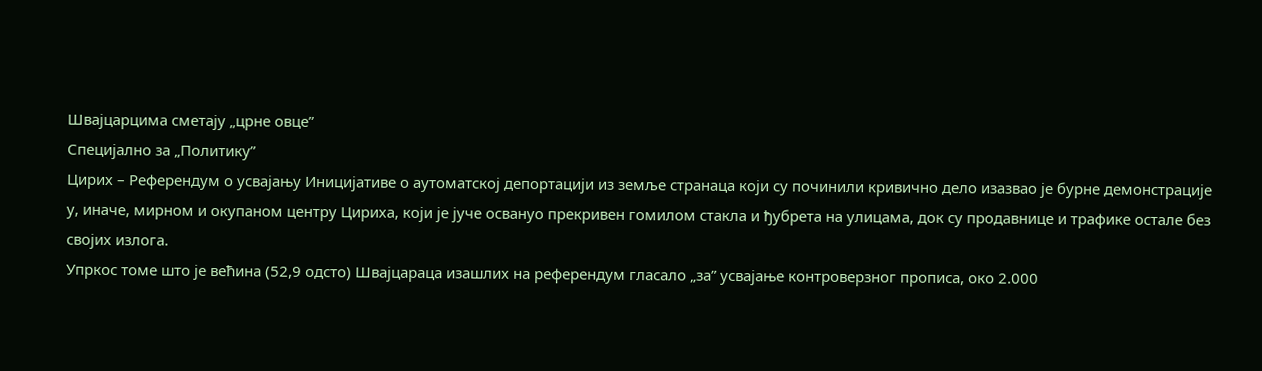Швајцарцима сметају „црне овце”
Специјално за „Политику”
Цирих – Референдум о усвајању Иницијативе о аутоматској депортацији из земље странаца који су починили кривично дело изазвао је бурне демонстрације у, иначе, мирном и окупаном центру Цириха, који је јуче освануо прекривен гомилом стакла и ђубрета на улицама, док су продавнице и трафике остале без својих излога.
Упркос томе што је већина (52,9 одсто) Швајцараца изашлих на референдум гласало „за” усвајање контроверзног прописа, око 2.000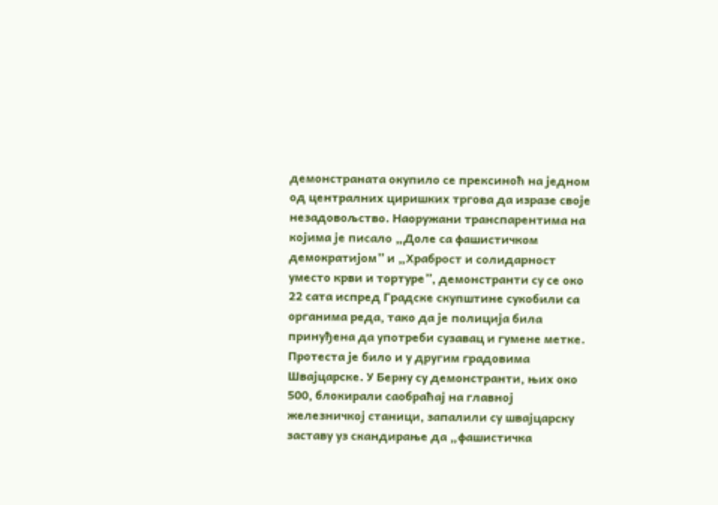демонстраната окупило се прексиноћ на једном од централних циришких тргова да изразе своје незадовољство. Наоружани транспарентима на којима је писало „Доле са фашистичком демократијом” и „Храброст и солидарност уместо крви и тортуре”, демонстранти су се око 22 сата испред Градске скупштине сукобили са органима реда, тако да је полиција била принуђена да употреби сузавац и гумене метке.
Протеста је било и у другим градовима Швајцарске. У Берну су демонстранти, њих око 500, блокирали саобраћај на главној железничкој станици, запалили су швајцарску заставу уз скандирање да „фашистичка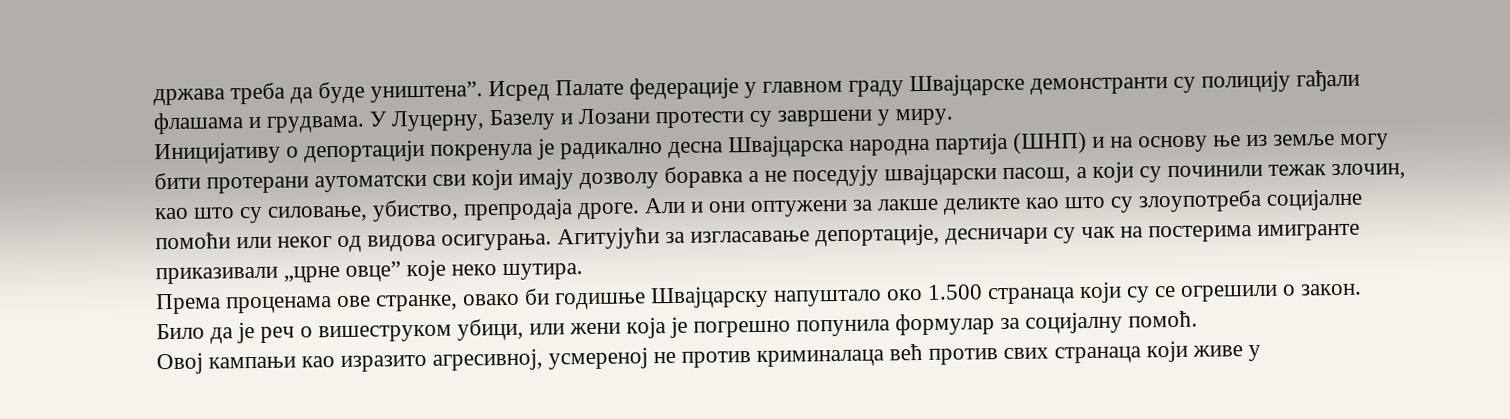држава треба да буде уништена”. Исред Палате федерације у главном граду Швајцарске демонстранти су полицију гађали флашама и грудвама. У Луцерну, Базелу и Лозани протести су завршени у миру.
Иницијативу о депортацији покренула је радикално десна Швајцарска народна партија (ШНП) и на основу ње из земље могу бити протерани аутоматски сви који имају дозволу боравка а не поседују швајцарски пасош, а који су починили тежак злочин, као што су силовање, убиство, препродаја дроге. Али и они оптужени за лакше деликте као што су злоупотреба социјалне помоћи или неког од видова осигурања. Агитујући за изгласавање депортације, десничари су чак на постерима имигранте приказивали „црне овце” које неко шутира.
Према проценама ове странке, овако би годишње Швајцарску напуштало око 1.500 странаца који су се огрешили о закон. Било да је реч о вишеструком убици, или жени која је погрешно попунила формулар за социјалну помоћ.
Овој кампањи као изразито агресивној, усмереној не против криминалаца већ против свих странаца који живе у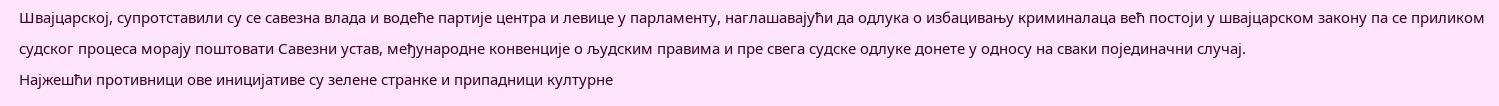Швајцарској, супротставили су се савезна влада и водеће партије центра и левице у парламенту, наглашавајући да одлука о избацивању криминалаца већ постоји у швајцарском закону па се приликом судског процеса морају поштовати Савезни устав, међународне конвенције о људским правима и пре свега судске одлуке донете у односу на сваки појединачни случај.
Најжешћи противници ове иницијативе су зелене странке и припадници културне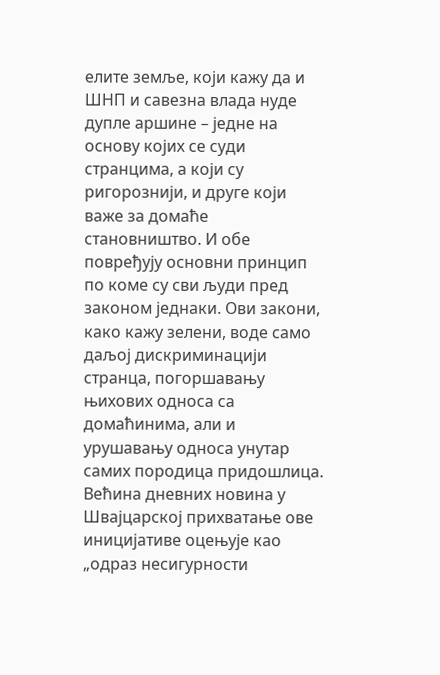елите земље, који кажу да и ШНП и савезна влада нуде дупле аршине – једне на основу којих се суди странцима, а који су ригорознији, и друге који важе за домаће становништво. И обе повређују основни принцип по коме су сви људи пред законом једнаки. Ови закони, како кажу зелени, воде само даљој дискриминацији странца, погоршавању њихових односа са домаћинима, али и урушавању односа унутар самих породица придошлица.
Већина дневних новина у Швајцарској прихватање ове иницијативе оцењује као „одраз несигурности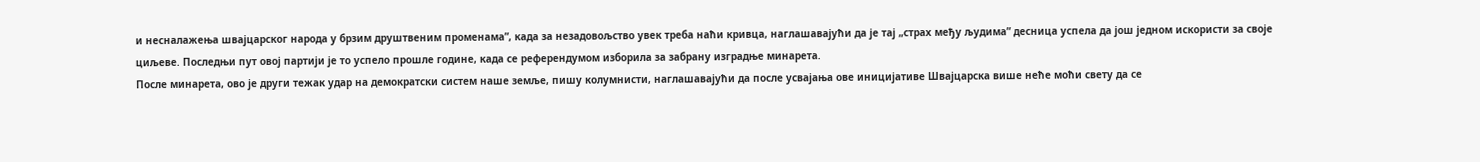и несналажења швајцарског народа у брзим друштвеним променама”, када за незадовољство увек треба наћи кривца, наглашавајући да је тај „страх међу људима” десница успела да још једном искористи за своје циљеве. Последњи пут овој партији је то успело прошле године, када се референдумом изборила за забрану изградње минарета.
После минарета, ово је други тежак удар на демократски систем наше земље, пишу колумнисти, наглашавајући да после усвајања ове иницијативе Швајцарска више неће моћи свету да се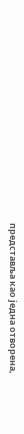представља као једна отворена,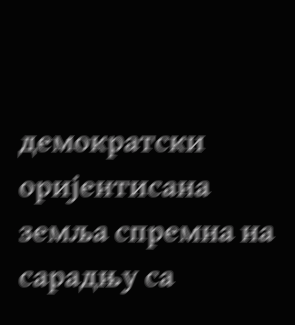демократски оријентисана земља спремна на сарадњу са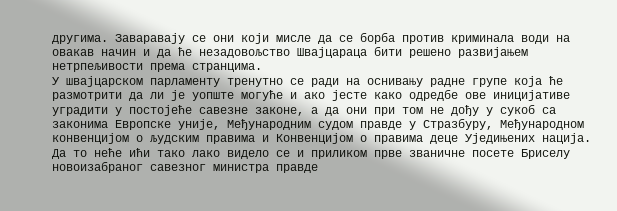другима. Заваравају се они који мисле да се борба против криминала води на овакав начин и да ће незадовољство Швајцараца бити решено развијањем нетрпељивости према странцима.
У швајцарском парламенту тренутно се ради на оснивању радне групе која ће размотрити да ли је уопште могуће и ако јесте како одредбе ове иницијативе уградити у постојеће савезне законе, а да они при том не дођу у сукоб са законима Европске уније, Међународним судом правде у Стразбуру, Међународном конвенцијом о људским правима и Конвенцијом о правима деце Уједињених нација.
Да то неће ићи тако лако видело се и приликом прве званичне посете Бриселу новоизабраног савезног министра правде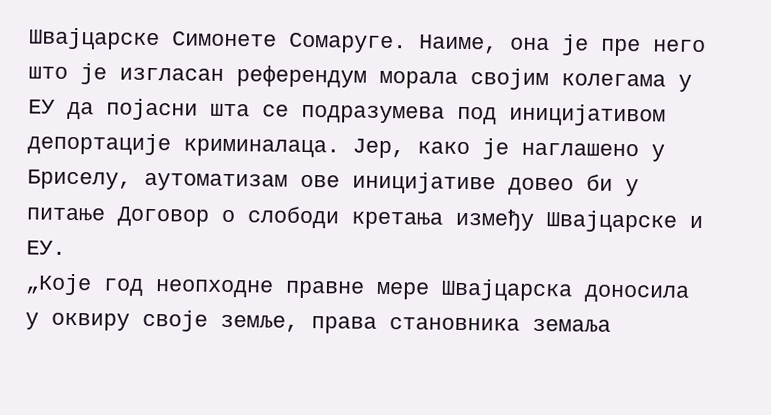Швајцарске Симонете Сомаруге. Наиме, она је пре него што је изгласан референдум морала својим колегама у ЕУ да појасни шта се подразумева под иницијативом депортације криминалаца. Јер, како је наглашено у Бриселу, аутоматизам ове иницијативе довео би у питање Договор о слободи кретања између Швајцарске и ЕУ.
„Које год неопходне правне мере Швајцарска доносила у оквиру своје земље, права становника земаља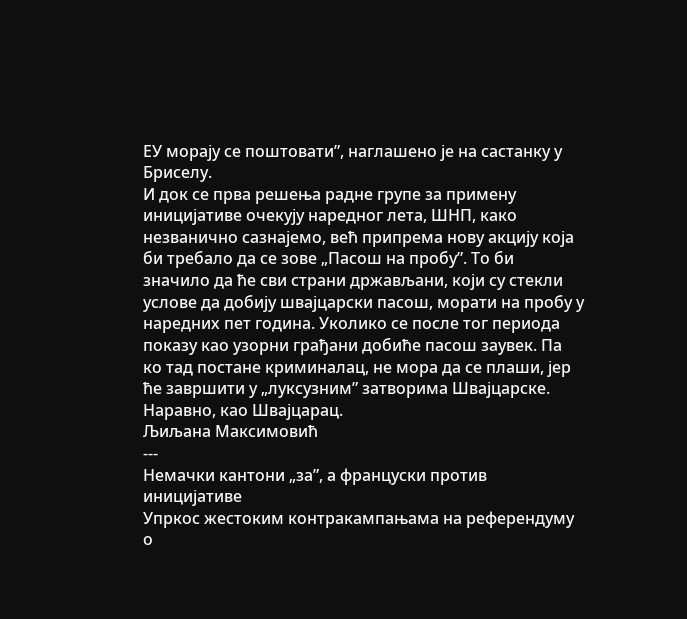ЕУ морају се поштовати”, наглашено је на састанку у Бриселу.
И док се прва решења радне групе за примену иницијативе очекују наредног лета, ШНП, како незванично сазнајемо, већ припрема нову акцију која би требало да се зове „Пасош на пробу”. То би значило да ће сви страни држављани, који су стекли услове да добију швајцарски пасош, морати на пробу у наредних пет година. Уколико се после тог периода показу као узорни грађани добиће пасош заувек. Па ко тад постане криминалац, не мора да се плаши, јер ће завршити у „луксузним” затворима Швајцарске. Наравно, као Швајцарац.
Љиљана Максимовић
---
Немачки кантони „за”, а француски против иницијативе
Упркос жестоким контракампањама на референдуму о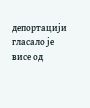депортацији гласало је висе од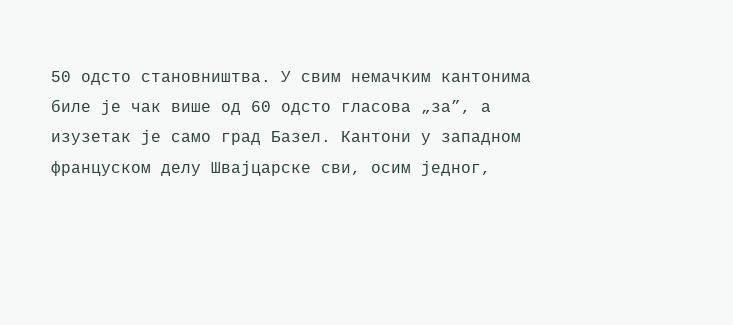50 одсто становништва. У свим немачким кантонима биле је чак више од 60 одсто гласова „за”, а изузетак је само град Базел. Кантони у западном француском делу Швајцарске сви, осим једног,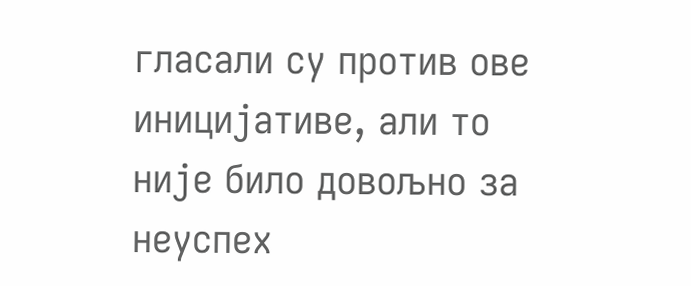гласали су против ове иницијативе, али то није било довољно за неуспех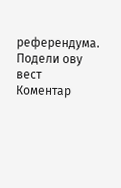референдума.
Подели ову вест
Комeнтар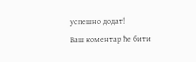успeшно додат!
Ваш комeнтар ћe бити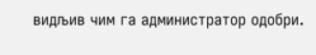видљив чим га администратор одобри.